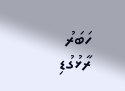ހަބަރު
ރާޅުގުޑި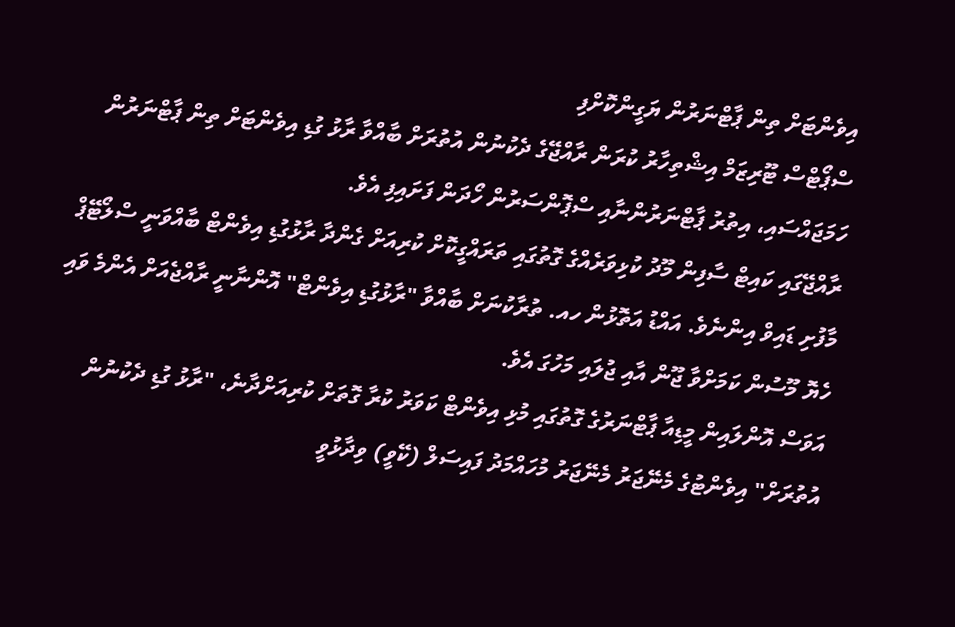އިވެންޓަށް ތިން ޕާޓްނަރުން ޔަގީންކޮށްފި
ސްޕޯޓްސް ޓޫރިޒަމް އިޝްތިހާރު ކުރަން ރާއްޖޭގެ ދެކުނުން އުތުރަށް ބާއްވާ ރާޅު ގުޑި އިވެންޓަށް ތިން ޕާޓްނަރުން ހަމަޖައްސައި، އިތުރު ޕާޓްނަރުންނާއި ސްޕޮންސަރުން ހޯދަން ފަށައިފި އެވެ.
ރާއްޖޭގައި ކައިޓް ސާފިން މޫދު ކުޅިވަރެއްގެ ގޮތުގައި ތަރައްގީކޮށް ކުރިއަށް ގެންދާ ރާޅުގުޑި އިވެންޓް ބާއްވަނީ ސްލޯޓޭޕް މާފުށި ޑައިވް އިންނެވެ. އައްޑު އަތޮޅުން ހއ. ތުރާކުނަށް ބާއްވާ "ރާޅުގުޑި އިވެންޓް" އޮންނާނީ ރާއްޖެއަށް އެންމެ ވައި ހެޔޮ މޫސުން ކަމަށްވާ ޖޫން އާއި ޖުލައި މަހުގަ އެވެ.
އަވަސް އޮންލައިން މީޑިއާ ޕާޓްނަރުގެ ގޮތުގައި މުޅި އިވެންޓް ކަވަރު ކުރާ ގޮތަށް ކުރިއަށްދާނެ، "ރާޅު ގުޑި ދެކުނުން އުތުރަށް" އިވެންޓުގެ މެނޭޖަރު މެނޭޖަރު މުހައްމަދު ފައިސަލް (ކޭވީ) ވިދާޅުވީ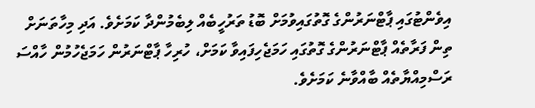އިވެންޓުގައި ޕާޓްނަރުންގެ ގޮތުގައިވުމަށް ބޮޑު ތަރުހީބެއް ލިބެމުންދާ ކަމަށެވެ. އަދި މިހާތަނަށް ތިން ފަރާތެއް ޕާޓްނަރުންގެ ގޮތުގައި ހަމަޖެހިފައިވާ ކަމަށް، ހުރިހާ ޕާޓްނަރުން ހަމަޖެހުމުން ހާއްސަ ރަސްމިއްޔާތެއް ބާއްވާނެ ކަމަށެވެ.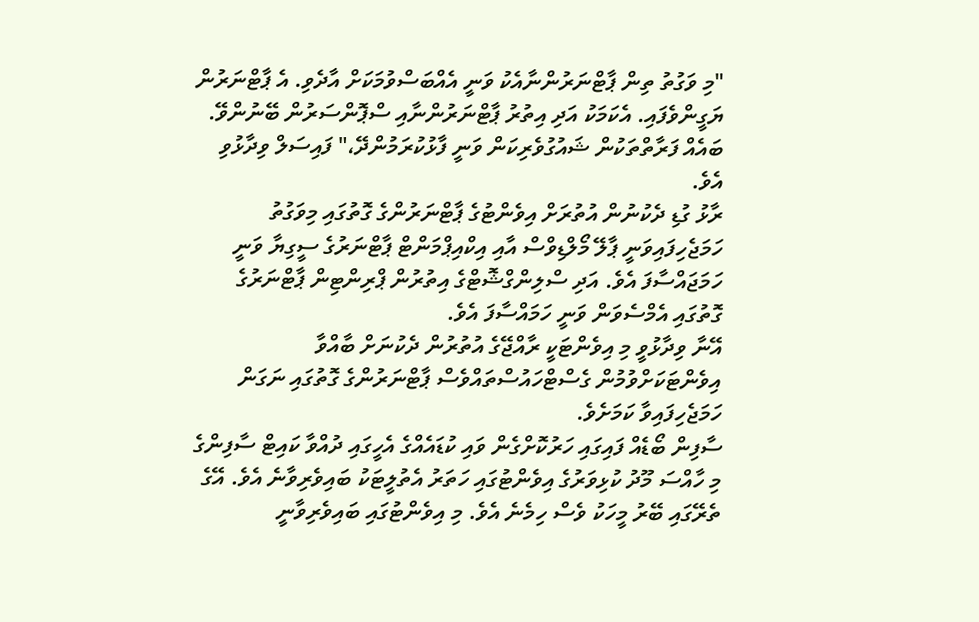"މި ވަގުތު ތިން ޕާޓްނަރުންނާއެކު ވަނީ އެއްބަސްވުމަކަށް އާދެވި. އެ ޕާޓްނަރުން ޔަގީންވެފައި. އެކަމަކު އަދި އިތުރު ޕާޓްނަރުންނާއި ސްޕޮންސަރުން ބޭނުންވޭ. ބައެއް ފަރާތްތަކުން ޝައުގުވެރިކަން ވަނީ ފާޅުކުރަމުންދޭ،" ފައިސަލް ވިދާޅުވި އެވެ.
ރާޅު ގުޑި ދެކުނުން އުތުރަށް އިވެންޓުގެ ޕާޓްނަރުންގެ ގޮތުގައި މިވަގުތު ހަމަޖެހިފައިވަނީ ޕާލޭ މޯލްޑިވްސް އާއި އިކްއިޕްމަންޓް ޕާޓްނަރުގެ ސީގިޔާ ވަނީ ހަމަޖައްސާފަ އެވެ. އަދި ސްލިންގްޝޮޓްގެ އިތުރުން ޕްރިންޓިން ޕާޓްނަރުގެ ގޮތުގައި އެމްސެވަން ވަނީ ހަމައްސާފަ އެވެ.
އޭނާ ވިދާޅުވީ މި އިވެންޓަކީ ރާއްޖޭގެ އުތުރުން ދެކުނަށް ބާއްވާ އިވެންޓަކަށްވުމުން ގެސްޓްހައުސްތައްވެސް ޕާޓްނަރުންގެ ގޮތުގައި ނަގަން ހަމަޖެހިފައިވާ ކަމަށެވެ.
ސާފިން ބޯޑެއް ފައިގައި ހަރުކޮށްގެން ވައި ކުޑައެއްގެ އެހީގައި ދުއްވާ ކައިޓް ސާފިންގެ މި ހާއްސަ މޫދު ކުޅިވަރުގެ އިވެންޓުގައި ހަތަރު އެތުލީޓަކު ބައިވެރިވާނެ އެވެ. އޭގެ ތެރޭގައި ބޭރު މީހަކު ވެސް ހިމެނެ އެވެ. މި އިވެންޓުގައި ބައިވެރިވާނީ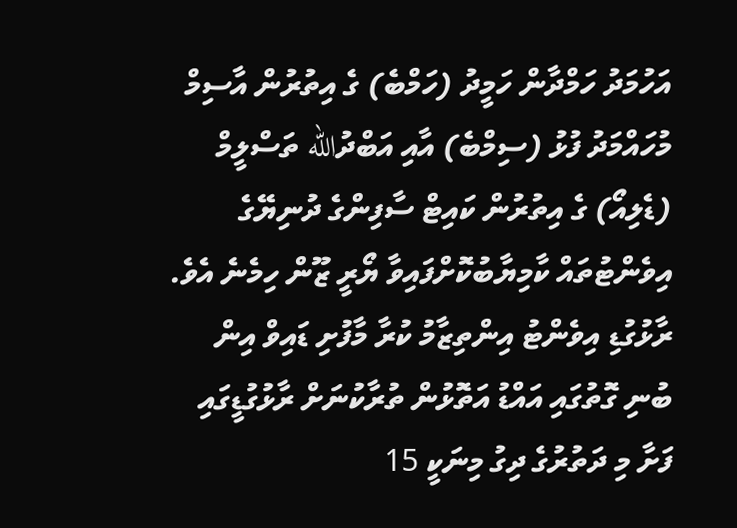އަހުމަދު ހަމްދާން ހަމީދު (ހަމްބެ) ގެ އިތުރުން އާސިމް މުހައްމަދު ފުޅު (ސިމްބެ) އާއި އަބްދުالله ތަސްލީމް (ޑެލިއޯ) ގެ އިތުރުން ކައިޓް ސާފިންގެ ދުނިޔޭގެ އިވެންޓުތައް ކާމިޔާބުކޮށްފައިވާ ޔޯރީ ޒޫން ހިމެނެ އެވެ. ރާޅުގުޑި އިވެންޓު އިންތިޒާމު ކުރާ މާފުށި ޑައިވް އިން ބުނި ގޮތުގައި އައްޑު އަތޮޅުން ތުރާކުނަށް ރާޅުގުޑީގައި ފަށާ މި ދަތުރުގެ ދިގު މިނަކީ 15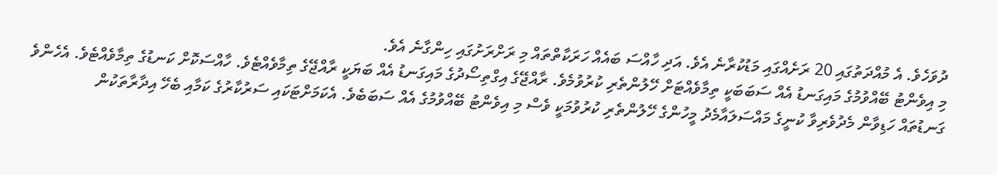ދުވަހެވެ. އެ މުއްދަތުގައި 20 ރަށެއްގައި މަޑުކުރާނެ އެވެ. އަދި ހާއްސަ ބައެއް ހަރަކާތްތައް މި ރަށްރަށުގައި ހިންގާނެ އެވެ.
މި އިވެންޓު ބޭއްވުމުގެ މައިގަނޑު އެއް ސަބަބަކީ ތިމާވެއްޓަށް ހޭލުންތެރި ކުރުވުމެވެ. ރާއްޖޭގެ އިގްތިސޯދުގެ މައިގަނޑު އެއް ބަޔަކީ ރާއްޖޭގެ ތިމާވެއްޓެވެ. ހާއްސަކޮށް ކަނޑުގެ ތިމާވެއްޓެވެ. އެހެންވެ ގަނޑުތައް ހަޑިވާން މެދުވެރިވާ ކުނީގެ މައްސަލައާމެދު މީހުންގެ ހޭލުންތެރި ކުރުވުމަކީ ވެސް މި އިވެންޓު ބޭއްވުމުގެ އެއް ސަބަބެވެ. އެކަމަށްޓަކައި ސަރުކާރުގެ ކަމާއި ބެހޭ އިދާރާތަކުން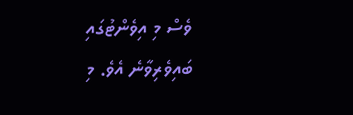ވެސް މި އިވެންޓުގައި ބައިވެރިވާނެ އެވެ. މި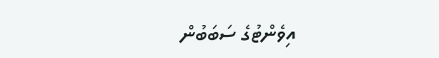އިވެންޓުގެ ސަބަބުން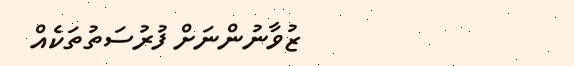ޒުވާނުންނަށް ފުރުސަތުތަކެއް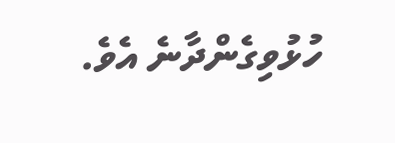ހުޅުވިގެންދާނެ އެވެ.